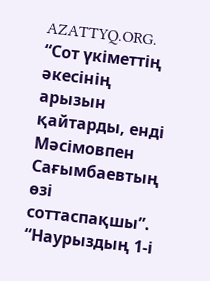AZATTYQ.ORG. “Сот үкіметтің әкесінің арызын қайтарды, енді Мәсімовпен Сағымбаевтың өзі соттаспақшы”. “Наурыздың 1-і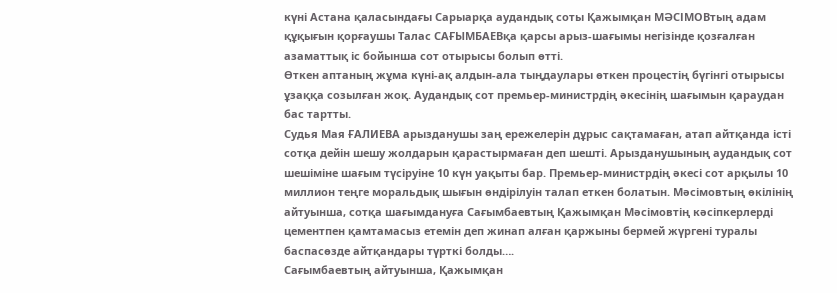күні Астана қаласындағы Сарыарқа аудандық соты Қажымқан МӘСІМОВтың адам құқығын қорғаушы Талас САҒЫМБАЕВқа қарсы арыз-шағымы негізінде қозғалған азаматтық іс бойынша сот отырысы болып өтті.
Өткен аптаның жұма күні-ақ алдын-ала тыңдаулары өткен процестің бүгінгі отырысы ұзаққа созылған жоқ. Аудандық сот премьер-министрдің әкесінің шағымын қараудан бас тартты.
Судья Мая ҒАЛИЕВА арызданушы заң ережелерін дұрыс сақтамаған, атап айтқанда істі сотқа дейін шешу жолдарын қарастырмаған деп шешті. Арызданушының аудандық сот шешіміне шағым түсіруіне 10 күн уақыты бар. Премьер-министрдің әкесі сот арқылы 10 миллион теңге моральдық шығын өндірілуін талап еткен болатын. Мәсімовтың өкілінің айтуынша, сотқа шағымдануға Сағымбаевтың Қажымқан Мәсімовтің кәсіпкерлерді цементпен қамтамасыз етемін деп жинап алған қаржыны бермей жүргені туралы баспасөзде айтқандары түрткі болды….
Сағымбаевтың айтуынша, Қажымқан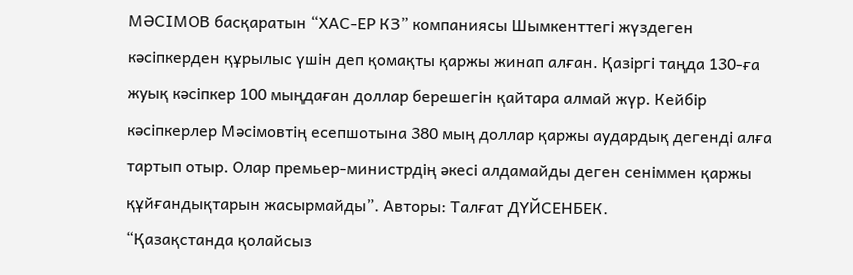МӘСІМОВ басқаратын “ХАС-ЕР КЗ” компаниясы Шымкенттегі жүздеген кәсіпкерден құрылыс үшін деп қомақты қаржы жинап алған. Қазіргі таңда 130-ға жуық кәсіпкер 100 мыңдаған доллар берешегін қайтара алмай жүр. Кейбір кәсіпкерлер Мәсімовтің есепшотына 380 мың доллар қаржы аудардық дегенді алға тартып отыр. Олар премьер-министрдің әкесі алдамайды деген сеніммен қаржы құйғандықтарын жасырмайды”. Авторы: Талғат ДҮЙСЕНБЕК.
“Қазақстанда қолайсыз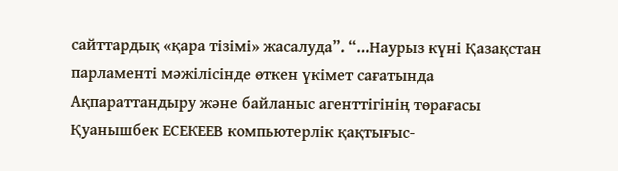сайттардық «қара тізімі» жасалуда”. “…Наурыз күні Қазақстан парламенті мәжілісінде өткен үкімет сағатында Ақпараттандыру және байланыс агенттігінің төрағасы Қуанышбек ЕСЕКЕЕВ компьютерлік қақтығыс-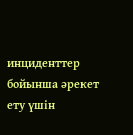инциденттер бойынша әрекет ету үшін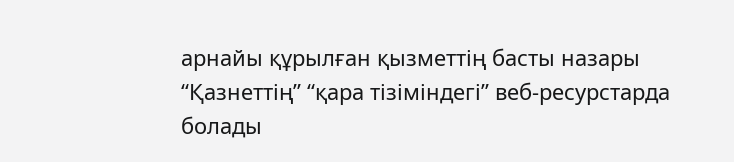арнайы құрылған қызметтің басты назары “Қазнеттің” “қара тізіміндегі” веб-ресурстарда болады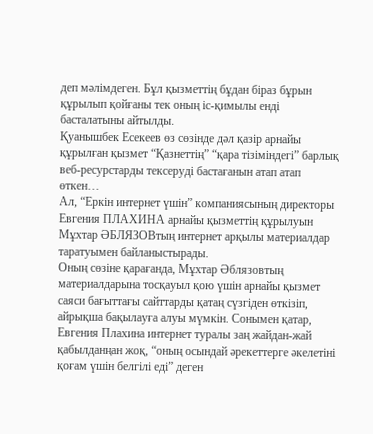деп мәлімдеген. Бұл қызметтің бұдан біраз бұрын құрылып қойғаны тек оның іс-қимылы енді басталатыны айтылды.
Қуанышбек Есекеев өз сөзінде дәл қазір арнайы құрылған қызмет “Қазнеттің” “қара тізіміндегі” барлық веб-ресурстарды тексеруді бастағанын атап атап өткен…
Ал, “Еркін интернет үшін” компаниясының директоры Евгения ПЛАХИНА арнайы қызметтің құрылуын Мұхтар ӘБЛЯЗОВтың интернет арқылы материалдар таратуымен байланыстырады.
Оның сөзіне қарағанда, Мұхтар Әблязовтың материалдарына тосқауыл қою үшін арнайы қызмет саяси бағыттағы сайттарды қатаң сүзгіден өткізіп, айрықша бақылауға алуы мүмкін. Сонымен қатар, Евгения Плахина интернет туралы заң жайдан-жай қабылданңан жоқ, “оның осындай әрекеттерге әкелетіні қоғам үшін белгілі еді” деген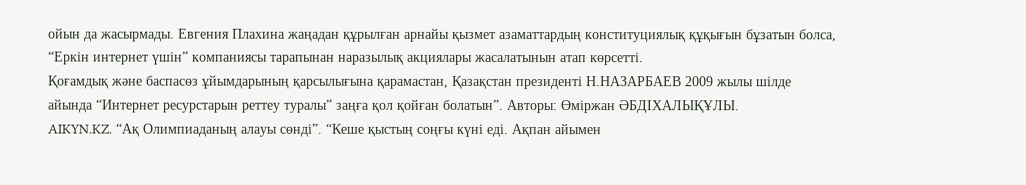ойын да жасырмады. Евгения Плахина жаңадан құрылған арнайы қызмет азаматтардың конституциялық құқығын бұзатын болса, “Еркін интернет үшін” компаниясы тарапынан наразылық акциялары жасалатынын атап көрсетті.
Қоғамдық және баспасөз ұйымдарының қарсылығына қарамастан, Қазақстан президенті Н.НАЗАРБАЕВ 2009 жылы шілде айында “Интернет ресурстарын реттеу туралы” заңға қол қойған болатын”. Авторы: Өміржан ӘБДІХАЛЫҚҰЛЫ.
AIKYN.KZ. “Ақ Олимпиаданың алауы сөнді”. “Кеше қыстың соңғы күні еді. Ақпан айымен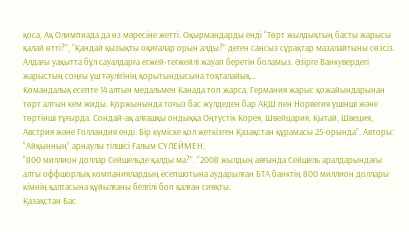қоса, Ақ Олимпиада да өз мәресіне жетті. Оқырмандарды енді “Төрт жылдықтың басты жарысы қалай өтті?”, “Қандай қызықты оқиғалар орын алды?” деген сансыз сұрақтар мазалайтыны сөзсіз. Алдағы уақытта бұл сауалдарға егжей-тегжейлі жауап беретін боламыз. Әзірге Ванкувердегі жарыстың соңғы үш тәулігінің қорытындысына тоқталайық…
Командалық есепте 14 алтын медальмен Канада топ жарса, Германия жарыс қожайындарынан төрт алтын кем жиды. Қоржынында тоғыз бас жүлдеден бар АҚШ пен Норвегия үшінші және төртінші тұғырда. Сондай-ақ алғашқы ондыққа Оңтүстік Корея, Швейцария, Қытай, Швеция, Австрия және Голландия енді. Бір күміске қол жеткізген Қазақстан құрамасы 25-орында”. Авторы: “Айқынның” арнаулы тілшісі Ғалым СҮЛЕЙМЕН.
“800 миллион доллар Сейшельде қалды ма?”. “2008 жылдың аяғында Сейшель аралдарындағы алты оффшорлық компаниялардың есепшотына аударылған БТА банктің 800 миллион доллары кімнің қалтасына құйылғаны белгілі боп қалған сияқты.
Қазақстан Бас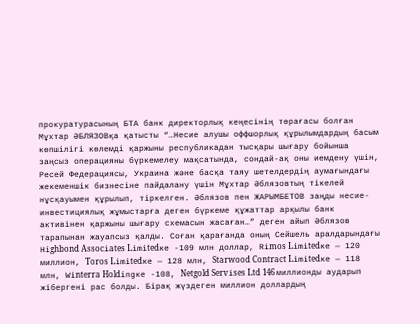прокуратурасының БТА банк директорлық кеңесінің төрағасы болған Мұхтар ӘБЛЯЗОВқа қатысты “…Несие алушы оффшорлық құрылымдардың басым көпшілігі көлемді қаржыны республикадан тысқары шығару бойынша заңсыз операцияны бүркемелеу мақсатында, сондай-ақ оны иемдену үшін, Ресей Федерациясы, Украина және басқа таяу шетелдердің аумағындағы жекеменшік бизнесіне пайдалану үшін Мұхтар Әблязовтың тікелей нұсқауымен құрылып, тіркелген. Әблязов пен ЖАРЫМБЕТОВ заңды несие-инвестициялық жұмыстарға деген бүркеме құжаттар арқылы банк активінен қаржыны шығару схемасын жасаған…” деген айып Әблязов тарапынан жауапсыз қалды. Соған қарағанда оның Сейшель аралдарындағы Hіghbond Assocіates Lіmіtedке -109 млн доллар, Rіmos Lіmіtedке — 120 миллион, Toros Lіmіtedке — 128 млн, Starwood Contract Lіmіtedке — 118 млн, Wіnterra Holdіngке -108, Netgold Servіses Ltd 146 миллионды аударып жібергені рас болды. Бірақ жүздеген миллион доллардың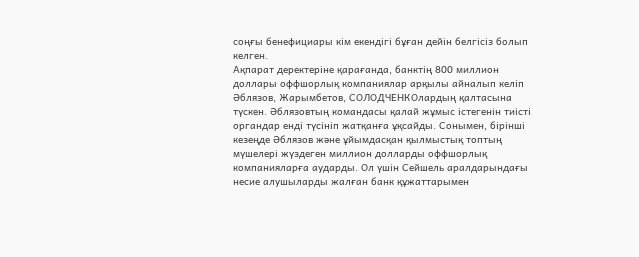соңғы бенефициары кім екендігі бұған дейін белгісіз болып келген.
Ақпарат деректеріне қарағанда, банктің 800 миллион доллары оффшорлық компаниялар арқылы айналып келіп Әблязов, Жарымбетов, СОЛОДЧЕНКОлардың қалтасына түскен. Әблязовтың командасы қалай жұмыс істегенін тиісті органдар енді түсініп жатқанға ұқсайды. Сонымен, бірінші кезеңде Әблязов және ұйымдасқан қылмыстық топтың мүшелері жүздеген миллион долларды оффшорлық компанияларға аударды. Ол үшін Сейшель аралдарындағы несие алушыларды жалған банк құжаттарымен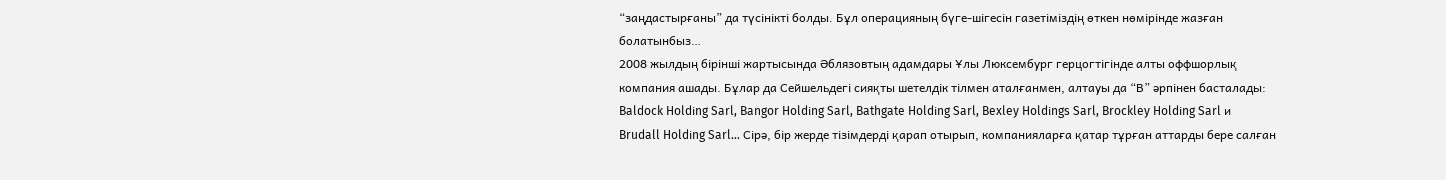“заңдастырғаны” да түсінікті болды. Бұл операцияның бүге-шігесін газетіміздің өткен нөмірінде жазған болатынбыз…
2008 жылдың бірінші жартысында Әблязовтың адамдары Ұлы Люксембург герцогтігінде алты оффшорлық компания ашады. Бұлар да Сейшельдегі сияқты шетелдік тілмен аталғанмен, алтауы да “В” әрпінен басталады: Baldock Holdіng Sarl, Bangor Holdіng Sarl, Bathgate Holdіng Sarl, Bexley Holdіngs Sarl, Brockley Holdіng Sarl и Brudall Holdіng Sarl… Сірә, бір жерде тізімдерді қарап отырып, компанияларға қатар тұрған аттарды бере салған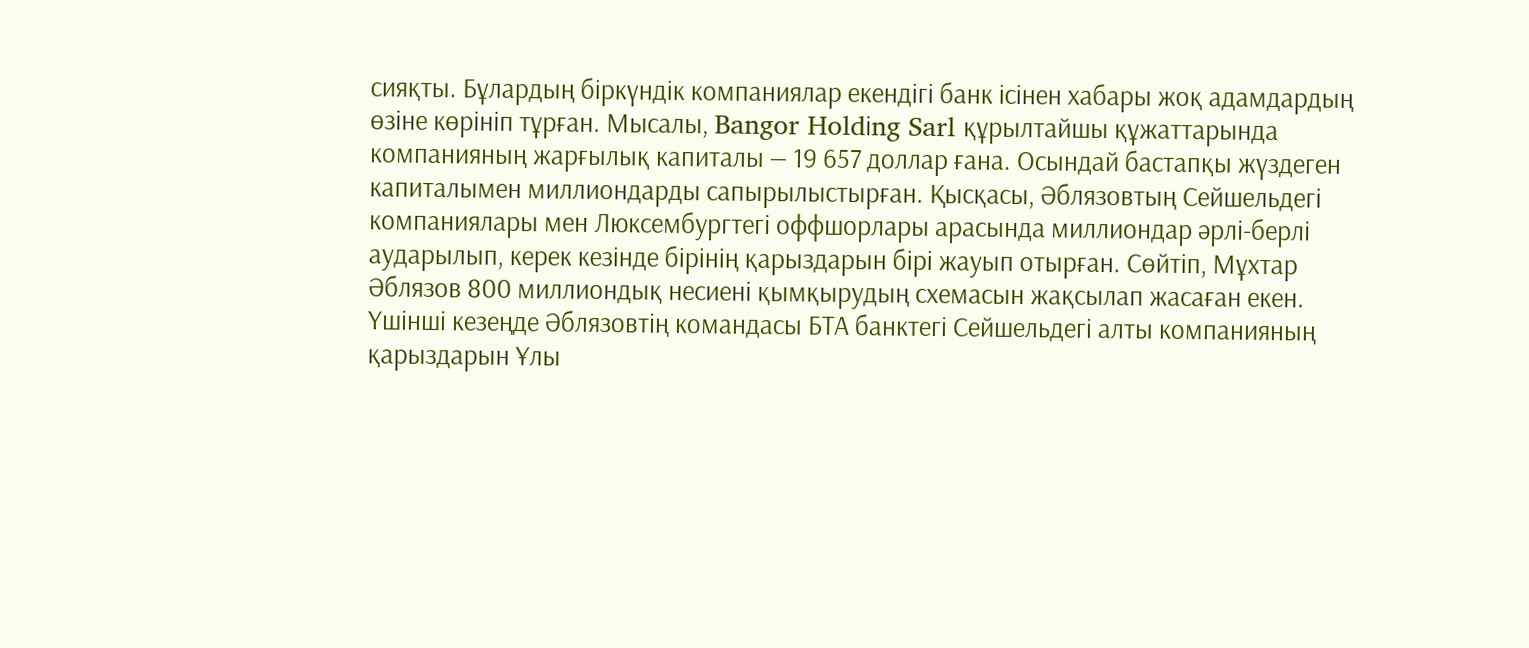сияқты. Бұлардың біркүндік компаниялар екендігі банк ісінен хабары жоқ адамдардың өзіне көрініп тұрған. Мысалы, Bangor Holdіng Sarl құрылтайшы құжаттарында компанияның жарғылық капиталы — 19 657 доллар ғана. Осындай бастапқы жүздеген капиталымен миллиондарды сапырылыстырған. Қысқасы, Әблязовтың Сейшельдегі компаниялары мен Люксембургтегі оффшорлары арасында миллиондар әрлі-берлі аударылып, керек кезінде бірінің қарыздарын бірі жауып отырған. Сөйтіп, Мұхтар Әблязов 800 миллиондық несиені қымқырудың схемасын жақсылап жасаған екен. Үшінші кезеңде Әблязовтің командасы БТА банктегі Сейшельдегі алты компанияның қарыздарын Ұлы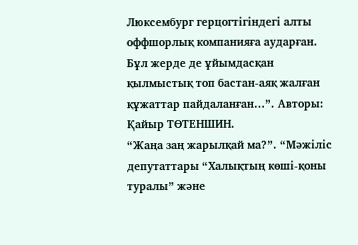Люксембург герцогтігіндегі алты оффшорлық компанияға аударған. Бұл жерде де ұйымдасқан қылмыстық топ бастан-аяқ жалған құжаттар пайдаланған…”. Авторы: Қайыр ТӨТЕНШИН.
“Жаңа заң жарылқай ма?”. “Мәжіліс депутаттары “Халықтың көші-қоны туралы” және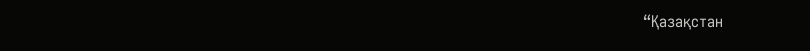“Қазақстан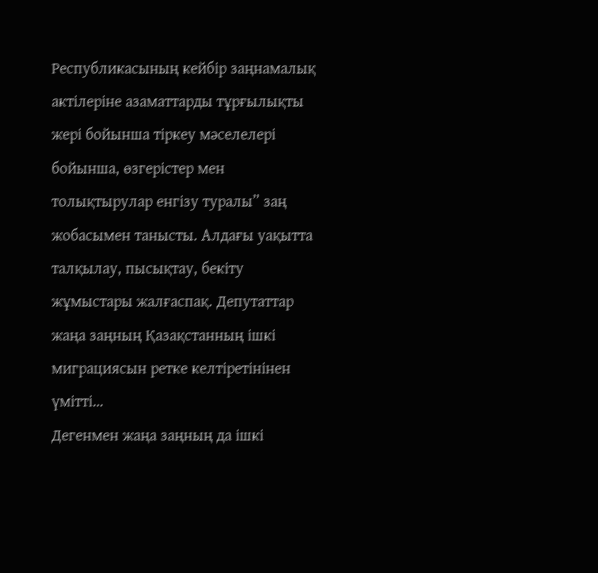Республикасының кейбір заңнамалық актілеріне азаматтарды тұрғылықты жері бойынша тіркеу мәселелері бойынша, өзгерістер мен толықтырулар енгізу туралы” заң жобасымен танысты. Алдағы уақытта талқылау, пысықтау, бекіту жұмыстары жалғаспақ. Депутаттар жаңа заңның Қазақстанның ішкі миграциясын ретке келтіретінінен үмітті…
Дегенмен жаңа заңның да ішкі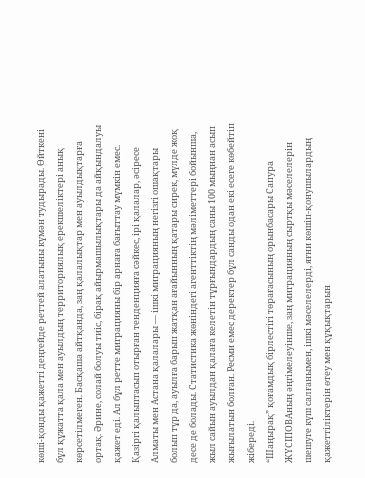көші-қонды қажетті деңгейде реттей алатыны күмән тудырады. Өйткені бұл құжатта қала мен ауылдың территориялық ерекшеліктері анық көрсетілмеген. Басқаша айтқанда, заң қалалықтар мен ауылдықтарға ортақ. Әрине, солай болуы тиіс, бірақ айырмашылықтары да айқындалуы қажет еді. Ал бұл ретте миграцияны бір арнаға бағыттау мүмкін емес. Қазіргі қалыптасып отырған тенденцияға сәйкес, ірі қалалар, әсіресе Алматы мен Астана қалалары — ішкі миграцияның негізгі ошақтары болып тұр да, ауылға барып жатқан ағайынның қатары сирек, мүлде жоқ десе де болады. Статистика жөніндегі агенттіктің мәліметтері бойынша, жыл сайын ауылдан қалаға келетін тұрғындардың саны 100 мыңнан асып жығылатын болған. Ресми емес деректер бұл санды одан екі есеге көбейтіп жібереді.
“Шаңырақ” қоғамдық бірлестігі төрағасының орынбасары Сапура ЖҮСІПОВАның әңгімелеуінше, заң миграцияның сыртқы мәселелерін шешуге күш салғанымен, ішкі мәселелерді, яғни көшіп-қонушылардың қажеттіліктерін өтеу мен құқықтарын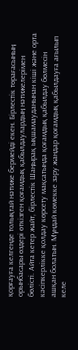қорғауға келгенде толықтай нәтиже бермейді екен. Бірлестік төрағасының орынбасары өздері өткізген қоғамдық қабылдаулардың нәтижелерімен бөлісті. Айта кетер жайт, бірлестік Шаңырақ ықшамауданынан кіші және орта кәсіпкерлікке қолдау көрсету мақсатында қоғамдық қабылдау бөлмесін ашқан болатын. Мұндай көмекке зәру жандар қоғамдық қабылдауға ағылып келе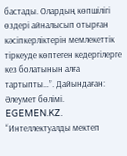бастады. Олардың көпшілігі өздері айналысып отырған кәсіпкерліктерін мемлекеттік тіркеуде көптеген кедергілерге кез болатынын алға тартыпты…”. Дайындаған: Әлеумет бөлімі.
EGEMEN.KZ. “Интеллектуалды мектеп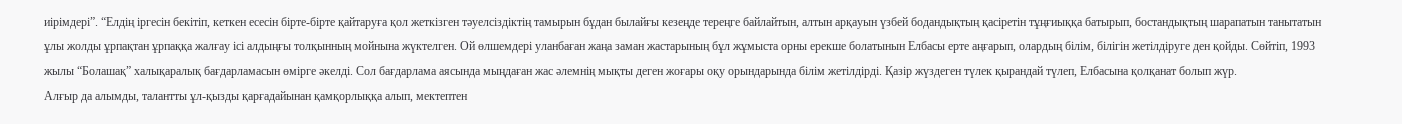иірімдері”. “Елдің іргесін бекітіп, кеткен есесін бірте-бірте қайтаруға қол жеткізген тәуелсіздіктің тамырын бұдан былайғы кезеңде тереңге байлайтын, алтын арқауын үзбей бодандықтың қасіретін тұңғиыққа батырып, бостандықтың шарапатын танытатын ұлы жолды ұрпақтан ұрпаққа жалғау ісі алдыңғы толқынның мойнына жүктелген. Ой өлшемдері уланбаған жаңа заман жастарының бұл жұмыста орны ерекше болатынын Елбасы ерте аңғарып, олардың білім, білігін жетілдіруге ден қойды. Сөйтіп, 1993 жылы “Болашақ” халықаралық бағдарламасын өмірге әкелді. Сол бағдарлама аясында мыңдаған жас әлемнің мықты деген жоғары оқу орындарында білім жетілдірді. Қазір жүздеген түлек қырандай түлеп, Елбасына қолқанат болып жүр.
Алғыр да алымды, талантты ұл-қызды қарғадайынан қамқорлыққа алып, мектептен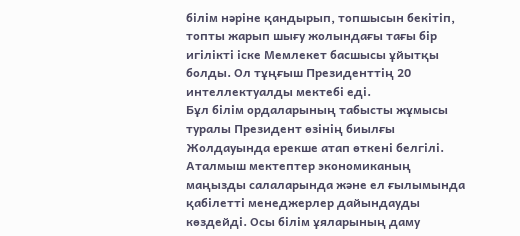білім нәріне қандырып, топшысын бекітіп, топты жарып шығу жолындағы тағы бір игілікті іске Мемлекет басшысы ұйытқы болды. Ол тұңғыш Президенттің 20 интеллектуалды мектебі еді.
Бұл білім ордаларының табысты жұмысы туралы Президент өзінің биылғы Жолдауында ерекше атап өткені белгілі. Аталмыш мектептер экономиканың маңызды салаларында және ел ғылымында қабілетті менеджерлер дайындауды көздейді. Осы білім ұяларының даму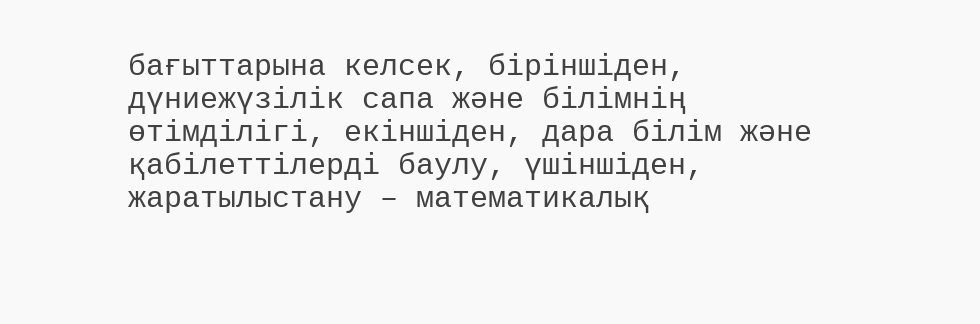бағыттарына келсек, біріншіден, дүниежүзілік сапа және білімнің өтімділігі, екіншіден, дара білім және қабілеттілерді баулу, үшіншіден, жаратылыстану – математикалық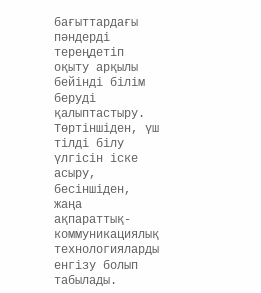бағыттардағы пәндерді тереңдетіп оқыту арқылы бейінді білім беруді қалыптастыру. Төртіншіден, үш тілді білу үлгісін іске асыру, бесіншіден, жаңа ақпараттық-коммуникациялық технологияларды енгізу болып табылады.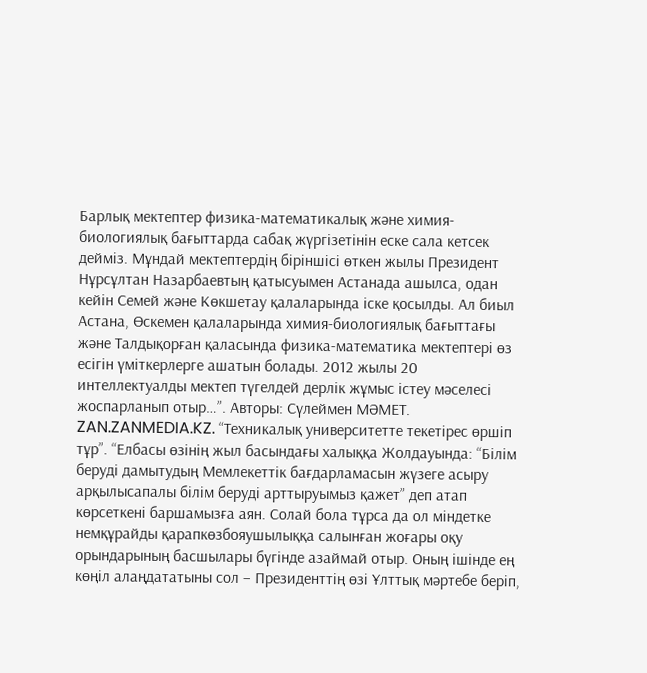Барлық мектептер физика-математикалық және химия-биологиялық бағыттарда сабақ жүргізетінін еске сала кетсек дейміз. Мұндай мектептердің біріншісі өткен жылы Президент Нұрсұлтан Назарбаевтың қатысуымен Астанада ашылса, одан кейін Семей және Көкшетау қалаларында іске қосылды. Ал биыл Астана, Өскемен қалаларында химия-биологиялық бағыттағы және Талдықорған қаласында физика-математика мектептері өз есігін үміткерлерге ашатын болады. 2012 жылы 20 интеллектуалды мектеп түгелдей дерлік жұмыс істеу мәселесі жоспарланып отыр…”. Авторы: Сүлеймен МӘМЕТ.
ZAN.ZANMEDIA.KZ. “Техникалық университетте текетірес өршіп тұр”. “Елбасы өзінің жыл басындағы халыққа Жолдауында: “Білім беруді дамытудың Мемлекеттік бағдарламасын жүзеге асыру арқылысапалы білім беруді арттыруымыз қажет” деп атап көрсеткені баршамызға аян. Солай бола тұрса да ол міндетке немқұрайды қарапкөзбояушылыққа салынған жоғары оқу орындарының басшылары бүгінде азаймай отыр. Оның ішінде ең көңіл алаңдататыны сол – Президенттің өзі Ұлттық мәртебе беріп,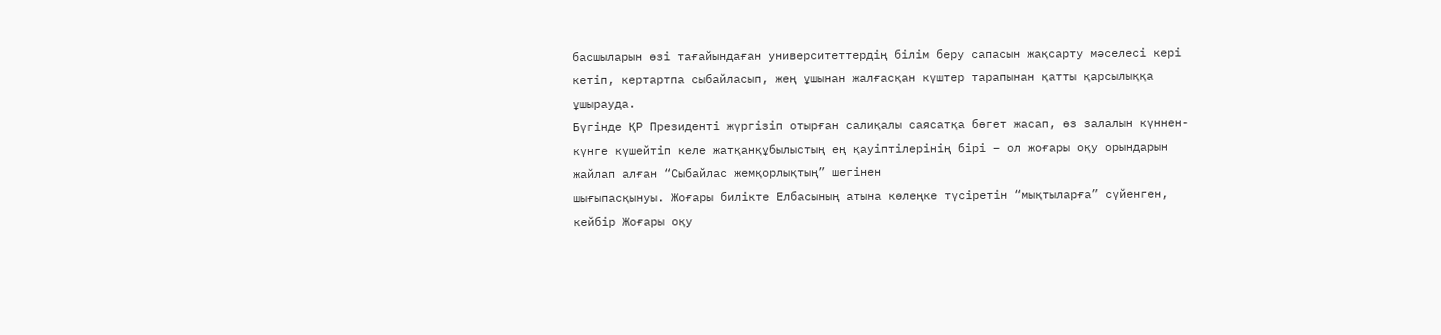басшыларын өзі тағайындаған университеттердің білім беру сапасын жақсарту мәселесі кері кетіп, кертартпа сыбайласып, жең ұшынан жалғасқан күштер тарапынан қатты қарсылыққа ұшырауда.
Бүгінде ҚР Президенті жүргізіп отырған салиқалы саясатқа бөгет жасап, өз залалын күннен- күнге күшейтіп келе жатқанқұбылыстың ең қауіптілерінің бірі – ол жоғары оқу орындарын жайлап алған “Сыбайлас жемқорлықтың” шегінен
шығыпасқынуы. Жоғары билікте Елбасының атына көлеңке түсіретін “мықтыларға” сүйенген, кейбір Жоғары оқу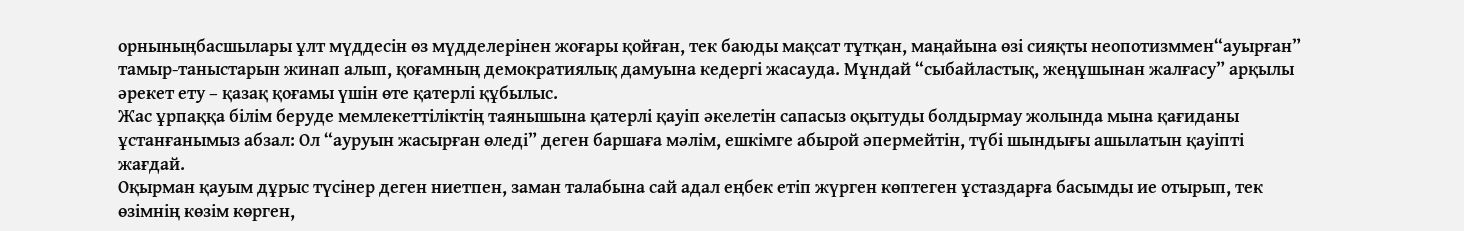орныныңбасшылары ұлт мүддесін өз мүдделерінен жоғары қойған, тек баюды мақсат тұтқан, маңайына өзі сияқты неопотизммен“ауырған” тамыр-таныстарын жинап алып, қоғамның демократиялық дамуына кедергі жасауда. Мұндай “сыбайластық, жеңұшынан жалғасу” арқылы әрекет ету – қазақ қоғамы үшін өте қатерлі құбылыс.
Жас ұрпаққа білім беруде мемлекеттіліктің таянышына қатерлі қауіп әкелетін сапасыз оқытуды болдырмау жолында мына қағиданы ұстанғанымыз абзал: Ол “ауруын жасырған өледі” деген баршаға мәлім, ешкімге абырой әпермейтін, түбі шындығы ашылатын қауіпті жағдай.
Оқырман қауым дұрыс түсінер деген ниетпен, заман талабына сай адал еңбек етіп жүрген көптеген ұстаздарға басымды ие отырып, тек өзімнің көзім көрген,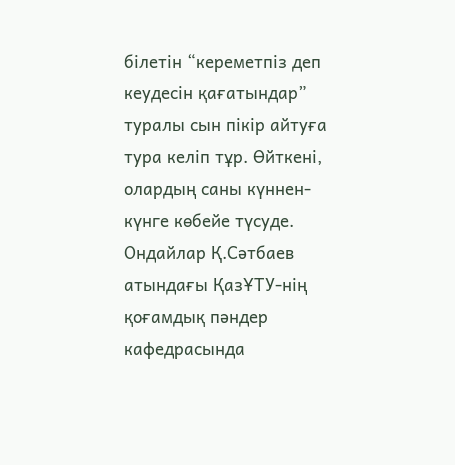білетін “кереметпіз деп кеудесін қағатындар” туралы сын пікір айтуға тура келіп тұр. Өйткені, олардың саны күннен-күнге көбейе түсуде. Ондайлар Қ.Сәтбаев атындағы ҚазҰТУ-нің қоғамдық пәндер кафедрасында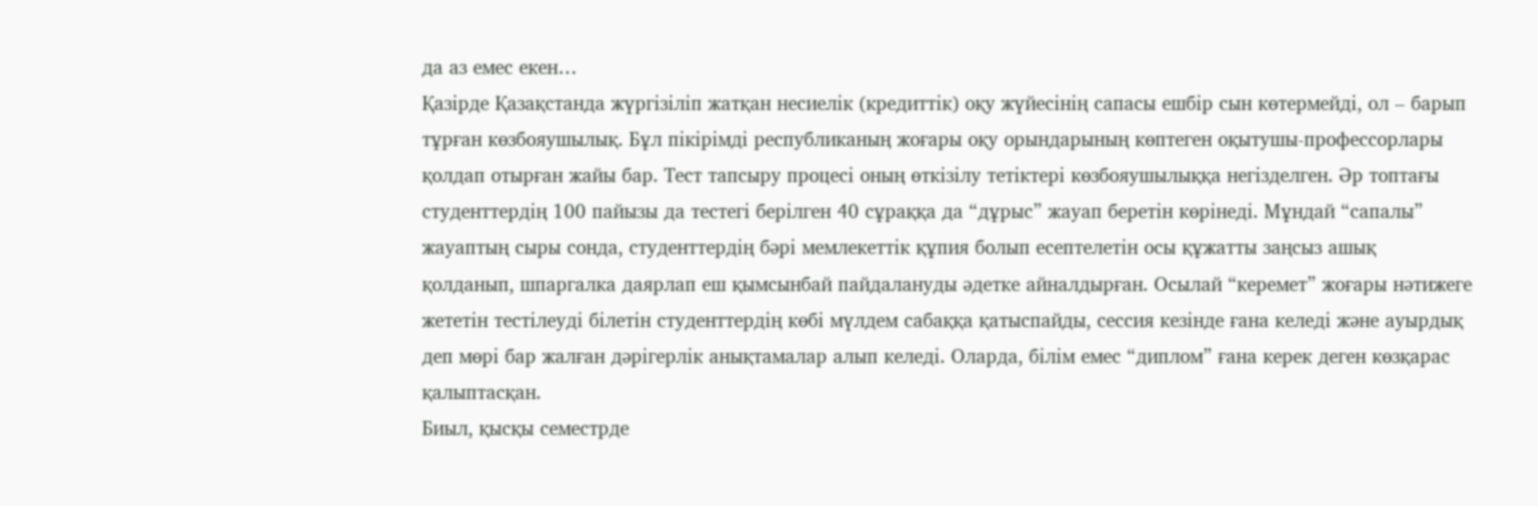да аз емес екен…
Қазірде Қазақстанда жүргізіліп жатқан несиелік (кредиттік) оқу жүйесінің сапасы ешбір сын көтермейді, ол – барып тұрған көзбояушылық. Бұл пікірімді республиканың жоғары оқу орындарының көптеген оқытушы-профессорлары қолдап отырған жайы бар. Тест тапсыру процесі оның өткізілу тетіктері көзбояушылыққа негізделген. Әр топтағы студенттердің 100 пайызы да тестегі берілген 40 сұраққа да “дұрыс” жауап беретін көрінеді. Мұндай “сапалы” жауаптың сыры сонда, студенттердің бәрі мемлекеттік құпия болып есептелетін осы құжатты заңсыз ашық қолданып, шпаргалка даярлап еш қымсынбай пайдалануды әдетке айналдырған. Осылай “керемет” жоғары нәтижеге жететін тестілеуді білетін студенттердің көбі мүлдем сабаққа қатыспайды, сессия кезінде ғана келеді және ауырдық деп мөрі бар жалған дәрігерлік анықтамалар алып келеді. Оларда, білім емес “диплом” ғана керек деген көзқарас қалыптасқан.
Биыл, қысқы семестрде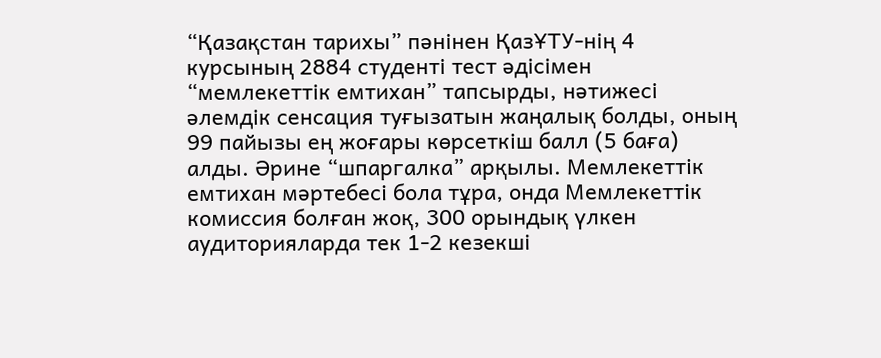“Қазақстан тарихы” пәнінен ҚазҰТУ-нің 4 курсының 2884 студенті тест әдісімен “мемлекеттік емтихан” тапсырды, нәтижесі әлемдік сенсация туғызатын жаңалық болды, оның 99 пайызы ең жоғары көрсеткіш балл (5 баға) алды. Әрине “шпаргалка” арқылы. Мемлекеттік емтихан мәртебесі бола тұра, онда Мемлекеттік комиссия болған жоқ, 300 орындық үлкен аудиторияларда тек 1-2 кезекші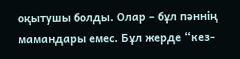оқытушы болды. Олар – бұл пәннің мамандары емес. Бұл жерде “кез-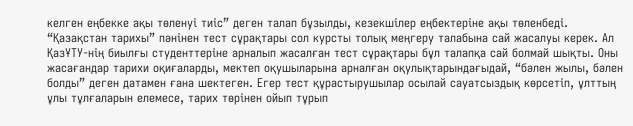келген еңбекке ақы төленуі тиіс” деген талап бұзылды, кезекшілер еңбектеріне ақы төленбеді.
“Қазақстан тарихы” пәнінен тест сұрақтары сол курсты толық меңгеру талабына сай жасалуы керек. Ал ҚазҰТУ-нің биылғы студенттеріне арналып жасалған тест сұрақтары бұл талапқа сай болмай шықты. Оны жасағандар тарихи оқиғаларды, мектеп оқушыларына арналған оқулықтарындағыдай, “бәлен жылы, бәлен болды” деген датамен ғана шектеген. Егер тест құрастырушылар осылай сауатсыздық көрсетіп, ұлттың ұлы тұлғаларын елемесе, тарих төрінен ойып тұрып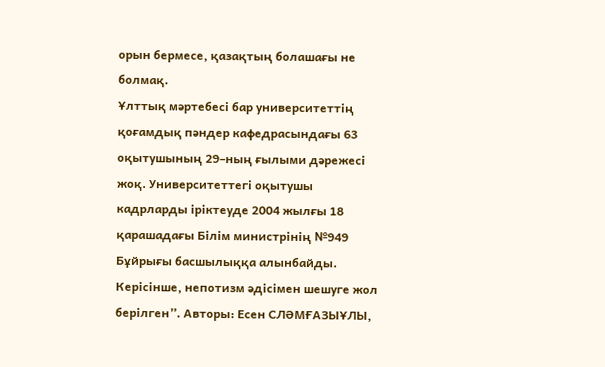орын бермесе, қазақтың болашағы не болмақ.
Ұлттық мәртебесі бар университеттің қоғамдық пәндер кафедрасындағы 63 оқытушының 29–ның ғылыми дәрежесі жоқ. Университеттегі оқытушы кадрларды іріктеуде 2004 жылғы 18 қарашадағы Білім министрінің №949 Бұйрығы басшылыққа алынбайды. Керісінше, непотизм әдісімен шешуге жол берілген”. Авторы: Есен СЛӘМҒАЗЫҰЛЫ,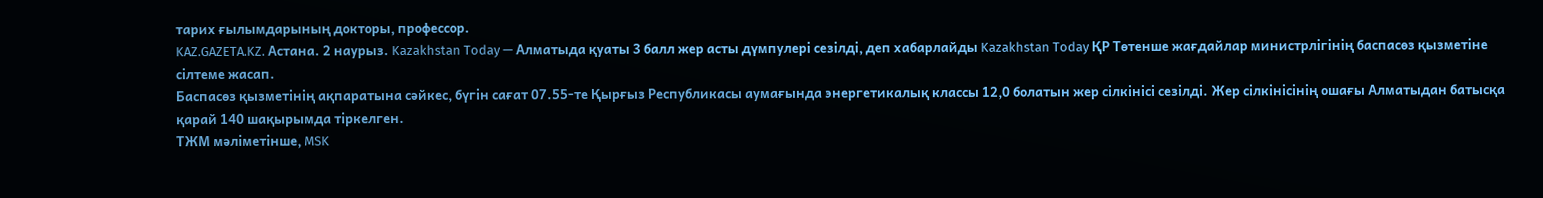тарих ғылымдарының докторы, профессор.
KAZ.GAZETA.KZ. Астана. 2 наурыз. Kazakhstan Today — Алматыда қуаты 3 балл жер асты дүмпулері сезілді, деп хабарлайды Kazakhstan Today ҚР Төтенше жағдайлар министрлігінің баспасөз қызметіне сілтеме жасап.
Баспасөз қызметінің ақпаратына сәйкес, бүгін сағат 07.55-те Қырғыз Республикасы аумағында энергетикалық классы 12,0 болатын жер сілкінісі сезілді. Жер сілкінісінің ошағы Алматыдан батысқа қарай 140 шақырымда тіркелген.
ТЖМ мәліметінше, MSK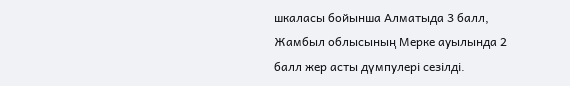шкаласы бойынша Алматыда 3 балл, Жамбыл облысының Мерке ауылында 2 балл жер асты дүмпулері сезілді.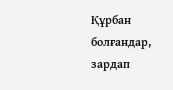Құрбан болғандар, зардап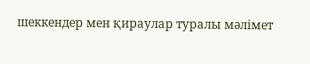шеккендер мен қираулар туралы мәлімет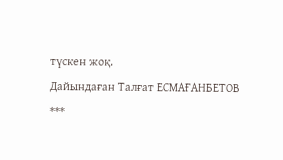түскен жоқ.
Дайындаған Талғат ЕСМАҒАНБЕТОВ
***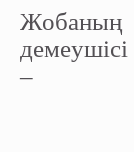Жобаның демеушісі –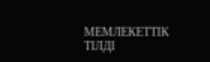МЕМЛЕКЕТТІК ТІЛДІ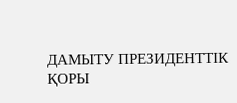ДАМЫТУ ПРЕЗИДЕНТТІК ҚОРЫ